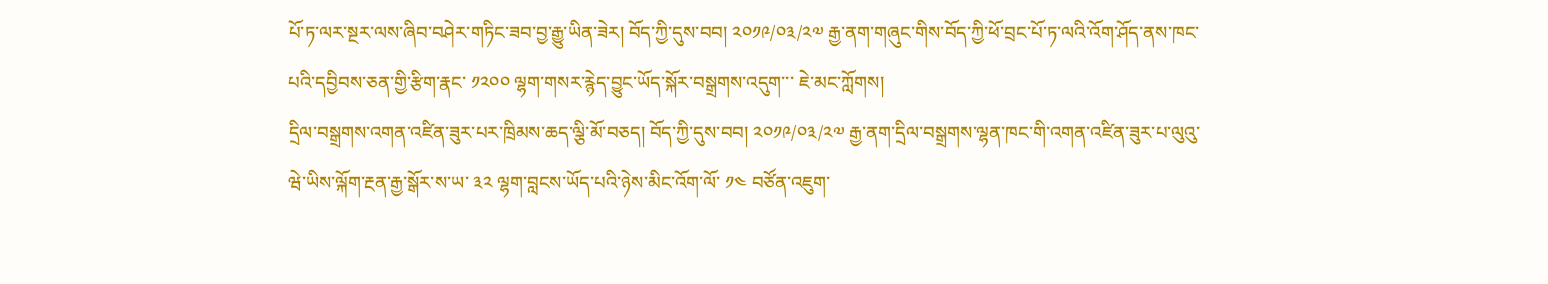པོ་ཏ་ལར་སྔར་ལས་ཞིབ་བཤེར་གཏིང་ཟབ་བྱ་རྒྱུ་ཡིན་ཟེར། བོད་ཀྱི་དུས་བབ། ༢༠༡༩/༠༣/༢༧ རྒྱ་ནག་གཞུང་གིས་བོད་ཀྱི་ཕོ་བྲང་པོ་ཏ་ལའི་འོག་ཤོད་ནས་ཁང་པའི་དབྱིབས་ཅན་གྱི་རྩིག་རྣང་ ༡༢༠༠ ལྷག་གསར་རྙེད་བྱུང་ཡོད་སྐོར་བསྒྲགས་འདུག་་་ ཇེ་མང་ཀློགས།
དྲིལ་བསྒྲགས་འགན་འཛིན་ཟུར་པར་ཁྲིམས་ཆད་ལྕི་མོ་བཅད། བོད་ཀྱི་དུས་བབ། ༢༠༡༩/༠༣/༢༧ རྒྱ་ནག་དྲིལ་བསྒྲགས་ལྷན་ཁང་གི་འགན་འཛིན་ཟུར་པ་ལུའུ་ཝེ་ཡིས་ལྐོག་རྔན་རྒྱ་སྒོར་ས་ཡ་ ༣༢ ལྷག་བླངས་ཡོད་པའི་ཉེས་མིང་འོག་ལོ་ ༡༤ བཙོན་འཇུག་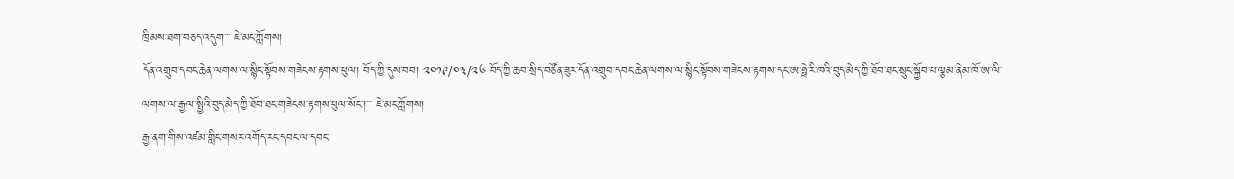ཁྲིམས་ཐག་བཅད་འདུག་་་ ཇེ་མང་ཀློགས།
དོན་འགྲུབ་དབང་ཆེན་ལགས་ལ་སྙིང་སྟོབས་གཟེངས་རྟགས་ཕུལ། བོད་ཀྱི་དུས་བབ། ༢༠༡༩/༠༣/༢༦ བོད་ཀྱི་ཆབ་སྲིད་བཙོན་ཟུར་དོན་འགྲུབ་དབང་ཆེན་ལགས་ལ་སྙིང་སྟོབས་གཟེངས་རྟགས་དང་ཨ་ཧྥེ་རི་ཁའི་བུད་མེད་ཀྱི་ཐོབ་ཐང་སྲུང་སྐྱོབ་པ་ལྕམ་ནེམ་ཁོ་ཨ་ལི་ལགས་ལ་རྒྱལ་སྤྱིའི་བུད་མེད་ཀྱི་ཐོབ་ཐང་གཟེངས་རྟགས་ཕུལ་སོང་།་་་ ཇེ་མང་ཀློགས།
རྒྱ་ནག་གིས་འཛམ་གླིང་གསར་འགོད་རང་དབང་ལ་དབང་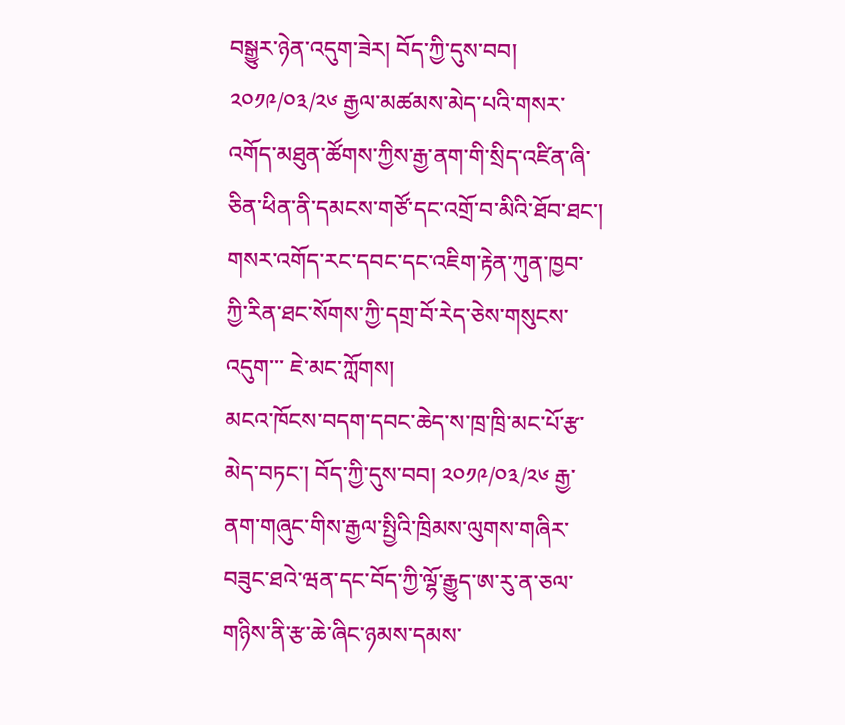བསྒྱུར་ཉེན་འདུག་ཟེར། བོད་ཀྱི་དུས་བབ། ༢༠༡༩/༠༣/༢༦ རྒྱལ་མཚམས་མེད་པའི་གསར་འགོད་མཐུན་ཚོགས་ཀྱིས་རྒྱ་ནག་གི་སྲིད་འཛིན་ཞི་ཅིན་ཕིན་ནི་དམངས་གཙོ་དང་འགྲོ་བ་མིའི་ཐོབ་ཐང་། གསར་འགོད་རང་དབང་དང་འཇིག་རྟེན་ཀུན་ཁྱབ་ཀྱི་རིན་ཐང་སོགས་ཀྱི་དགྲ་བོ་རེད་ཅེས་གསུངས་འདུག་་་ ཇེ་མང་ཀློགས།
མངའ་ཁོངས་བདག་དབང་ཆེད་ས་ཁྲ་ཁྲི་མང་པོ་རྩ་མེད་བཏང་། བོད་ཀྱི་དུས་བབ། ༢༠༡༩/༠༣/༢༦ རྒྱ་ནག་གཞུང་གིས་རྒྱལ་སྤྱིའི་ཁྲིམས་ལུགས་གཞིར་བཟུང་ཐའེ་ཝན་དང་བོད་ཀྱི་ལྷོ་རྒྱུད་ཨ་རུ་ན་ཅལ་གཉིས་ནི་རྩ་ཆེ་ཞིང་ཉམས་དམས་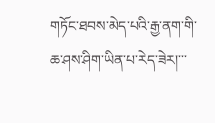གཏོང་ཐབས་མེད་པའི་རྒྱ་ནག་གི་ཆ་ཤས་ཤིག་ཡིན་པ་རེད་ཟེར།་་་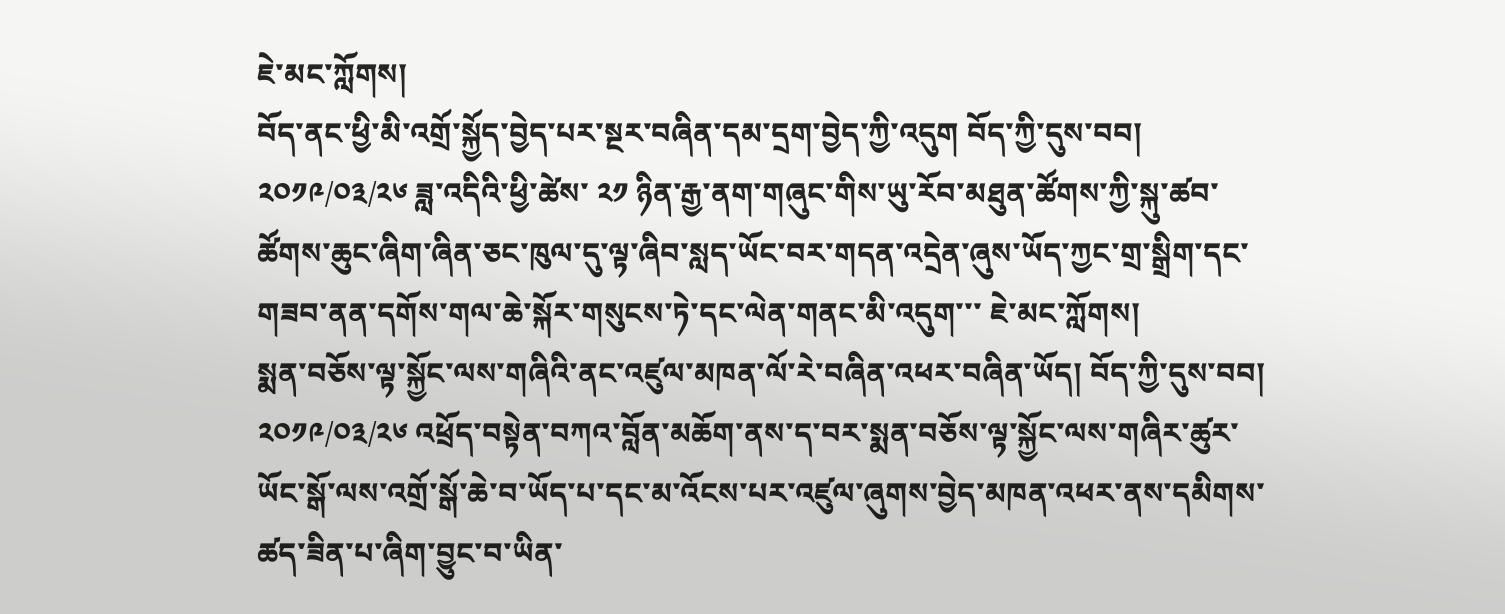ཇེ་མང་ཀློགས།
བོད་ནང་ཕྱི་མི་འགྲོ་སྐྱོད་བྱེད་པར་སྔར་བཞིན་དམ་དྲག་བྱེད་ཀྱི་འདུག བོད་ཀྱི་དུས་བབ། ༢༠༡༩/༠༣/༢༦ ཟླ་འདིའི་ཕྱི་ཚེས་ ༢༡ ཉིན་རྒྱ་ནག་གཞུང་གིས་ཡུ་རོབ་མཐུན་ཚོགས་ཀྱི་སྐུ་ཚབ་ཚོགས་ཆུང་ཞིག་ཞིན་ཅང་ཁུལ་དུ་ལྟ་ཞིབ་སླད་ཡོང་བར་གདན་འདྲེན་ཞུས་ཡོད་ཀྱང་གྲ་སྒྲིག་དང་གཟབ་ནན་དགོས་གལ་ཆེ་སྐོར་གསུངས་ཏེ་དང་ལེན་གནང་མི་འདུག་་་ ཇེ་མང་ཀློགས།
སྨན་བཅོས་ལྟ་སྐྱོང་ལས་གཞིའི་ནང་འཛུལ་མཁན་ལོ་རེ་བཞིན་འཕར་བཞིན་ཡོད། བོད་ཀྱི་དུས་བབ། ༢༠༡༩/༠༣/༢༦ འཕྲོད་བསྟེན་བཀའ་བློན་མཆོག་ནས་ད་བར་སྨན་བཅོས་ལྟ་སྐྱོང་ལས་གཞིར་ཚུར་ཡོང་སྒོ་ལས་འགྲོ་སྒོ་ཆེ་བ་ཡོད་པ་དང་མ་འོངས་པར་འཛུལ་ཞུགས་བྱེད་མཁན་འཕར་ནས་དམིགས་ཚད་ཟིན་པ་ཞིག་བྱུང་བ་ཡིན་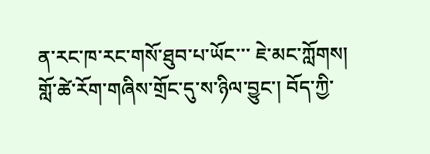ན་རང་ཁ་རང་གསོ་ཐུབ་པ་ཡོང་་་ ཇེ་མང་ཀློགས།
གློ་ཚེ་རོག་གཞིས་གྲོང་དུ་ས་ཉིལ་བྱུང་། བོད་ཀྱི་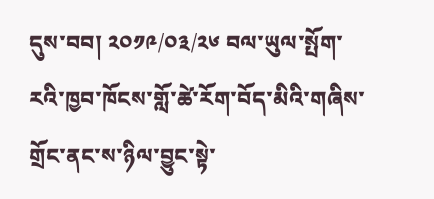དུས་བབ། ༢༠༡༩/༠༣/༢༦ བལ་ཡུལ་སྤོག་རའི་ཁྱབ་ཁོངས་གློ་ཚེ་རོག་བོད་མིའི་གཞིས་གྲོང་ནང་ས་ཉིལ་བྱུང་སྟེ་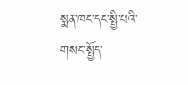སྨན་ཁང་དང་སྤྱི་པའི་གསང་སྤྱོད་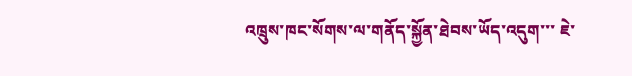འཁྲུས་ཁང་སོགས་ལ་གནོད་སྐྱོན་ཐེབས་ཡོད་འདུག་་་ ཇེ་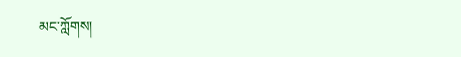མང་ཀློགས།